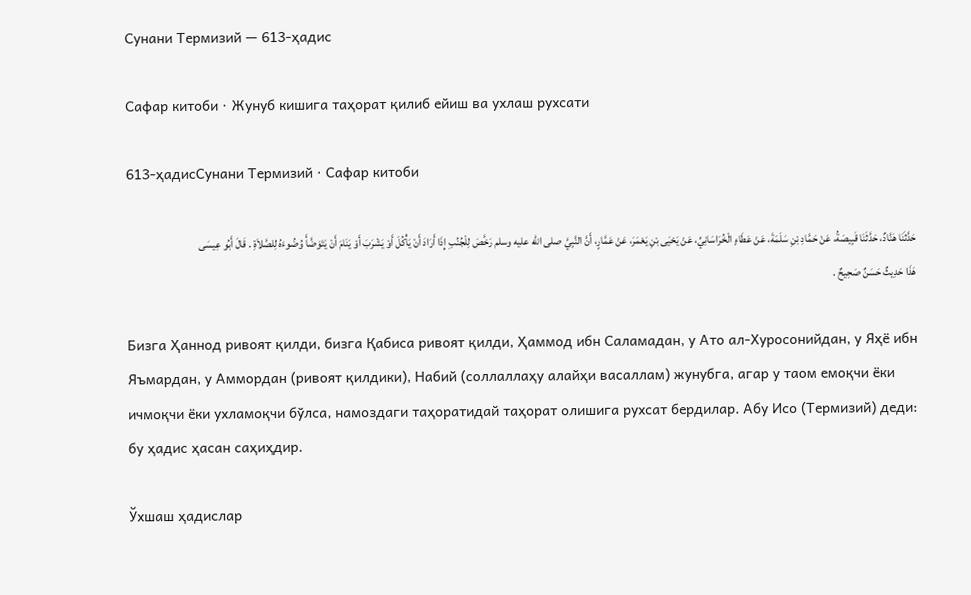Сунани Термизий — 613-ҳадис

Сафар китоби · Жунуб кишига таҳорат қилиб ейиш ва ухлаш рухсати

613-ҳадисСунани Термизий · Сафар китоби

حَدَّثَنَا هَنَّادٌ، حَدَّثَنَا قَبِيصَةُ، عَنْ حَمَّادِ بْنِ سَلَمَةَ، عَنْ عَطَاءٍ الْخُرَاسَانِيِّ، عَنْ يَحْيَى بْنِ يَعْمَرَ، عَنْ عَمَّارٍ، أَنَّ النَّبِيَّ صلى الله عليه وسلم رَخَّصَ لِلْجُنُبِ إِذَا أَرَادَ أَنْ يَأْكُلَ أَوْ يَشْرَبَ أَوْ يَنَامَ أَنْ يَتَوَضَّأَ وُضُوءَهُ لِلصَّلاَةِ . قَالَ أَبُو عِيسَى هَذَا حَدِيثٌ حَسَنٌ صَحِيحٌ .

Бизга Ҳаннод ривоят қилди, бизга Қабиса ривоят қилди, Ҳаммод ибн Саламадан, у Ато ал-Хуросонийдан, у Яҳё ибн Яъмардан, у Аммордан (ривоят қилдики), Набий (соллаллаҳу алайҳи васаллам) жунубга, агар у таом емоқчи ёки ичмоқчи ёки ухламоқчи бўлса, намоздаги таҳоратидай таҳорат олишига рухсат бердилар. Абу Исо (Термизий) деди: бу ҳадис ҳасан саҳиҳдир.

Ўхшаш ҳадислар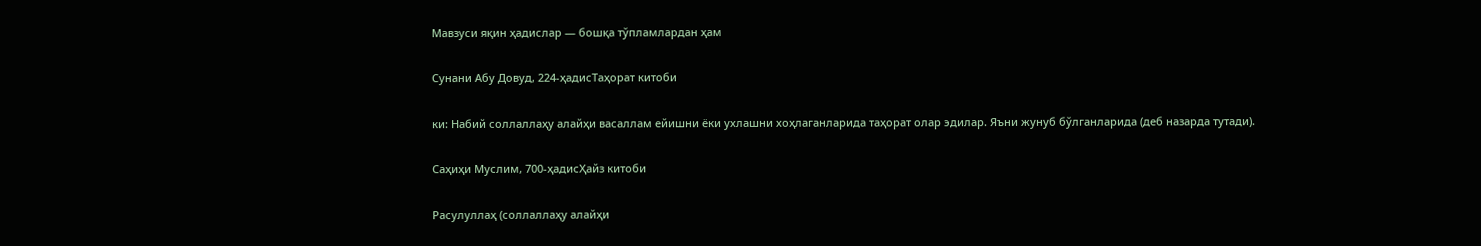Мавзуси яқин ҳадислар — бошқа тўпламлардан ҳам

Сунани Абу Довуд, 224-ҳадисТаҳорат китоби

ки: Набий соллаллаҳу алайҳи васаллам ейишни ёки ухлашни хоҳлаганларида таҳорат олар эдилар. Яъни жунуб бўлганларида (деб назарда тутади).

Саҳиҳи Муслим, 700-ҳадисҲайз китоби

Расулуллаҳ (соллаллаҳу алайҳи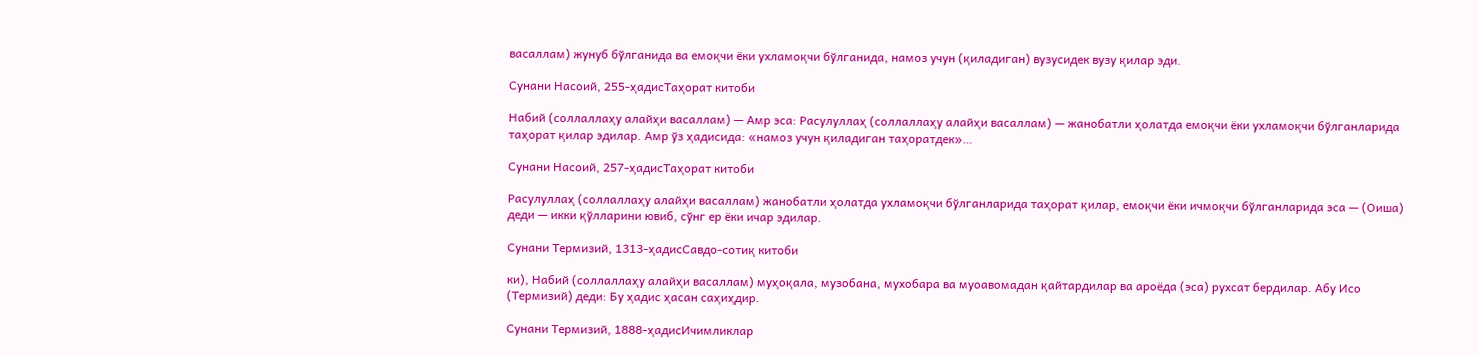васаллам) жунуб бўлганида ва емоқчи ёки ухламоқчи бўлганида, намоз учун (қиладиган) вузусидек вузу қилар эди.

Сунани Насоий, 255-ҳадисТаҳорат китоби

Набий (соллаллаҳу алайҳи васаллам) — Амр эса: Расулуллаҳ (соллаллаҳу алайҳи васаллам) — жанобатли ҳолатда емоқчи ёки ухламоқчи бўлганларида таҳорат қилар эдилар. Амр ўз ҳадисида: «намоз учун қиладиган таҳоратдек»…

Сунани Насоий, 257-ҳадисТаҳорат китоби

Расулуллаҳ (соллаллаҳу алайҳи васаллам) жанобатли ҳолатда ухламоқчи бўлганларида таҳорат қилар, емоқчи ёки ичмоқчи бўлганларида эса — (Оиша) деди — икки қўлларини ювиб, сўнг ер ёки ичар эдилар.

Сунани Термизий, 1313-ҳадисСавдо-сотиқ китоби

ки), Набий (соллаллаҳу алайҳи васаллам) муҳоқала, музобана, мухобара ва муоавомадан қайтардилар ва ароёда (эса) рухсат бердилар. Абу Исо (Термизий) деди: Бу ҳадис ҳасан саҳиҳдир.

Сунани Термизий, 1888-ҳадисИчимликлар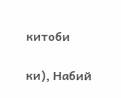китоби

ки), Набий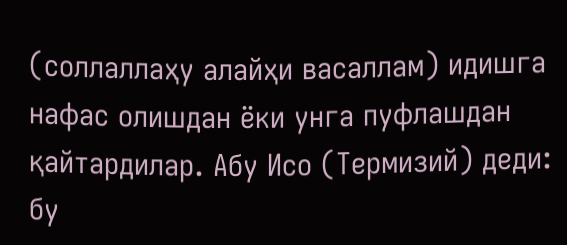(соллаллаҳу алайҳи васаллам) идишга нафас олишдан ёки унга пуфлашдан қайтардилар. Абу Исо (Термизий) деди: бу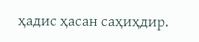ҳадис ҳасан саҳиҳдир.